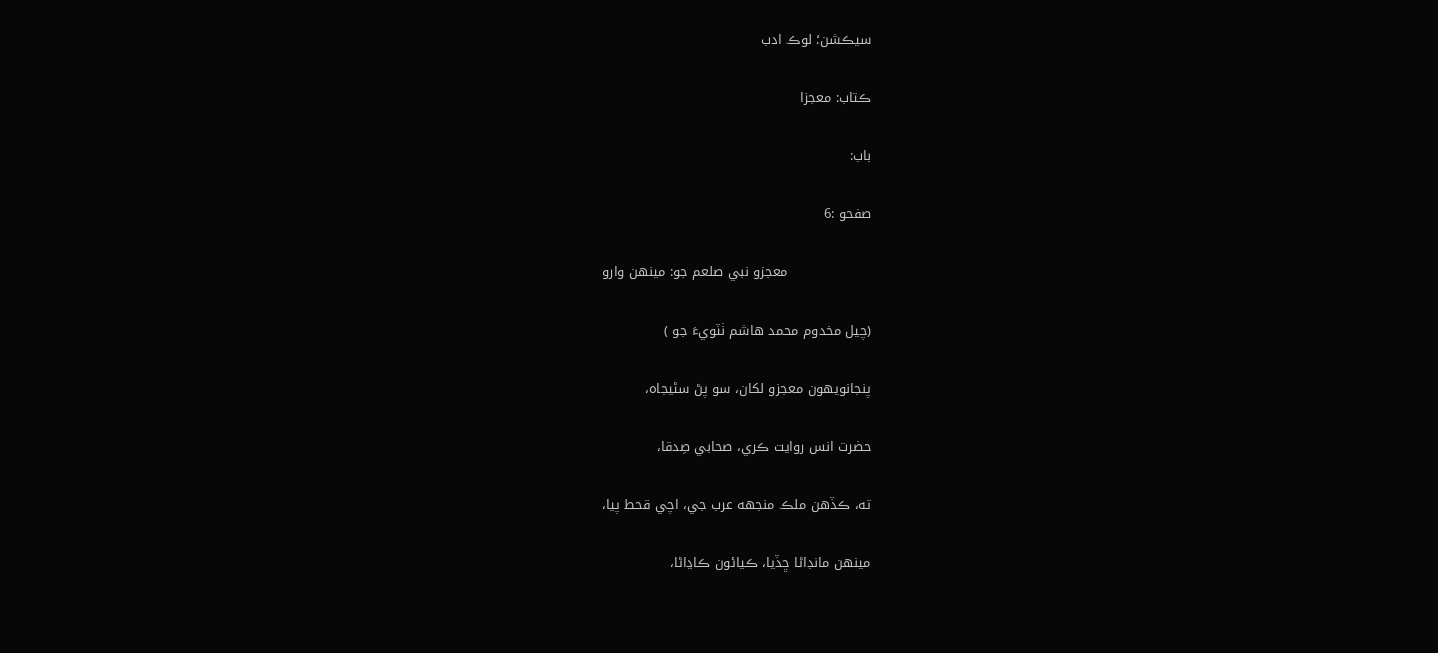سيڪشن؛ لوڪ ادب

ڪتاب: معجزا

باب:

صفحو :6

                   معجزو نبي صلعم جو: مينهن وارو

(چيل مخدوم محمد هاشم ٺٽويءَ جو )

پنجانويهون معجزو لکان، سو پڻ سڻيجاه،

حضرت انس روايت ڪري، صحابي صِدقا،

ته، ڪڏهن ملڪ منجهه عرب جي، اچي قحط پيا،

مينهن مانڊاڻا ڇڏيا، ڪيائون ڪاڍاڻا،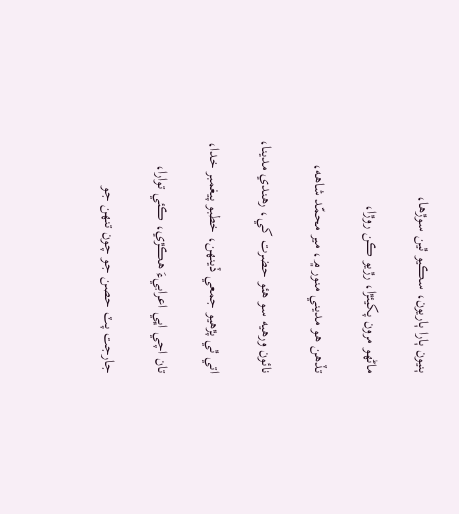ٻنيون ٻارا ٻاريون، سڪيو ٿين سوڙها،

ماڻهو مرون پکيئڙا، رڙيو ڪن روڙا،

تڏهن هو مديني منور ۾، مير محمّد شاهه،

نائون ورهيه سو هئو حضرت کي، رهندي مدينا،

اتي ٿي پڙهيو جمعي ڏينهن، خطبو پيغمبر خدا،

تان اچي اڀي اعرابيءَ هڪڙي، ڪئي توارا،

جارجت پٽ حصن جو چون تنهن جو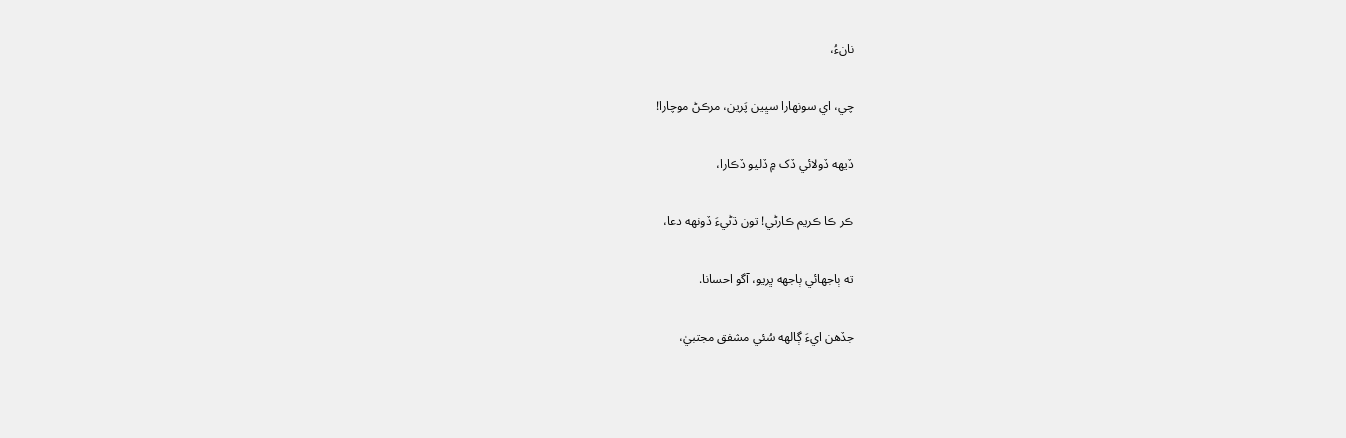نانءُ،

چي، اي سونهارا سڀين پَرين، مرڪڻ موچارا!

ڏيهه ڏولائي ڏک ۾ ڏليو ڏڪارا،

ڪر ڪا ڪريم ڪارڻي! تون ڌڻيءَ ڏونهه دعا،

ته ٻاجهائي ٻاجهه ڀريو، آگو احسانا.

جڏهن ايءَ ڳالهه سُئي مشفق مجتبيٰ،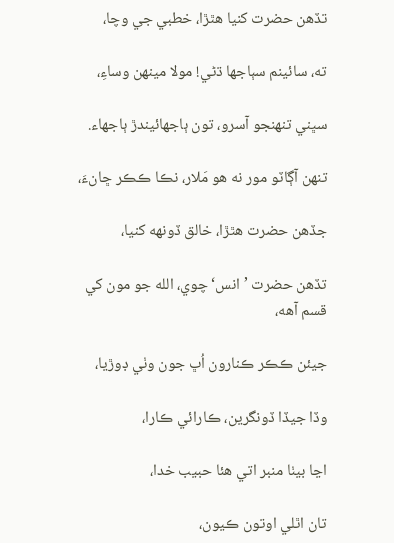تڏهن حضرت کنيا هٿڙا، خطبي جي وچا،

ته، سائينم سٻاجها ڌڻي! مولا مينهن وساءِ،

سڀني تنهنجو آسرو، تون ٻاجهائيندڙ ٻاجهاء.

تنهن آڳاٽو مور نه هو مَلار، نڪا ڪڪر ڇانءَ،

جڏهن حضرت هٿڙا، خالق ڏونهه کنيا،

تڏهن حضرت ’انس‘ چوي، الله جو مون کي قسم آهه،

جيئن ڪڪر ڪنارون اُڀ جون وٺي ڊوڙيا،

وڏا جيڏا ڏونگرين، ڪارائي ڪارا،

اڃا بيٺا منبر اتي هئا حبيب خدا،

تان اٿلي اوتون ڪيون،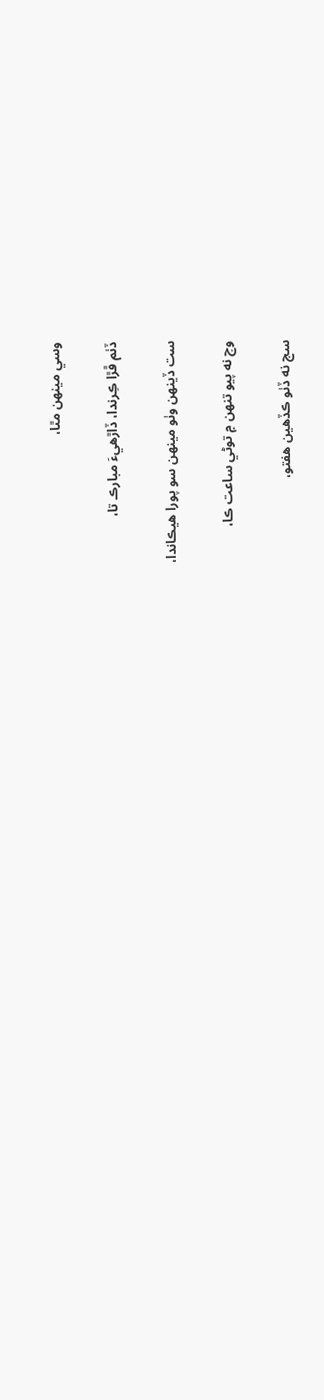وسي مينهن مٿا،

ڏٺم ڦڙا ڪِرندا، ڏاڙهيءَ مبارڪ تا،

ست ڏينهن وٺو مينهن سو پورا هيڪاندا،

وچ نه پيو تنهن ۾ توڻي ساعت ڪا،

سج نه ڏٺو ڪڏهين هفتو،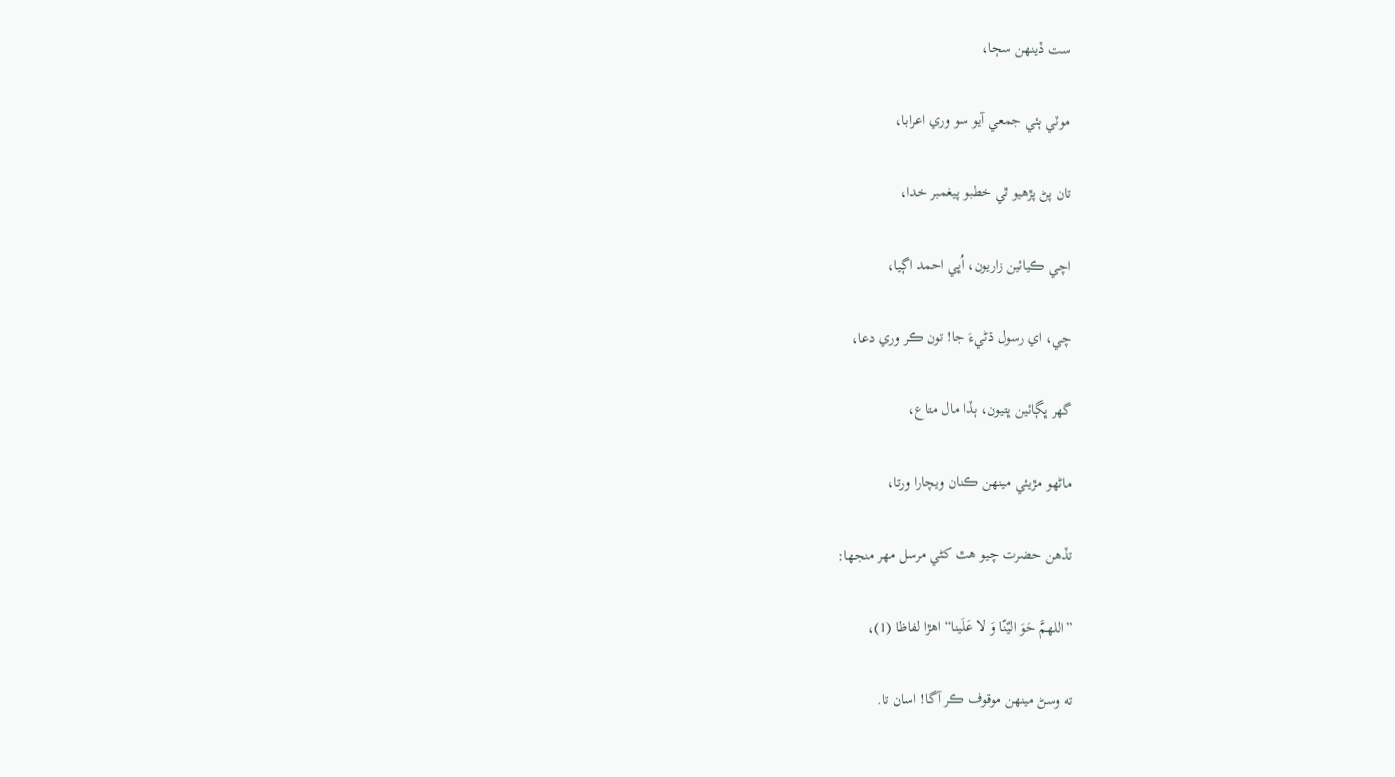ست ڏينهن سڄا،

موٽي ٻئي جمعي آيو سو وري اعرابا،

تان پڻ پڙهيو ٿي خطبو پيغمبر خدا،

اچي ڪيائين زاريون، اُڀي احمد اڳيا،

چي، اي رسول ڌڻيءَ جا! تون ڪر وري دعا،

گهر ڀڳائين ڀتيون، ٻڏا مال متاع،

ماڻهو مڙيئي مينهن ڪنان ويچارا ورتا،

تڏهن حضرت چيو هٿ کڻي مرسل مهر منجها:

”اللهمَّ حَوَ اليٌنّا وَ لا عَلَينا“ اهڙا لفاظا (1)،

ته وسڻ مينهن موقوف ڪر آگا! اسان تا.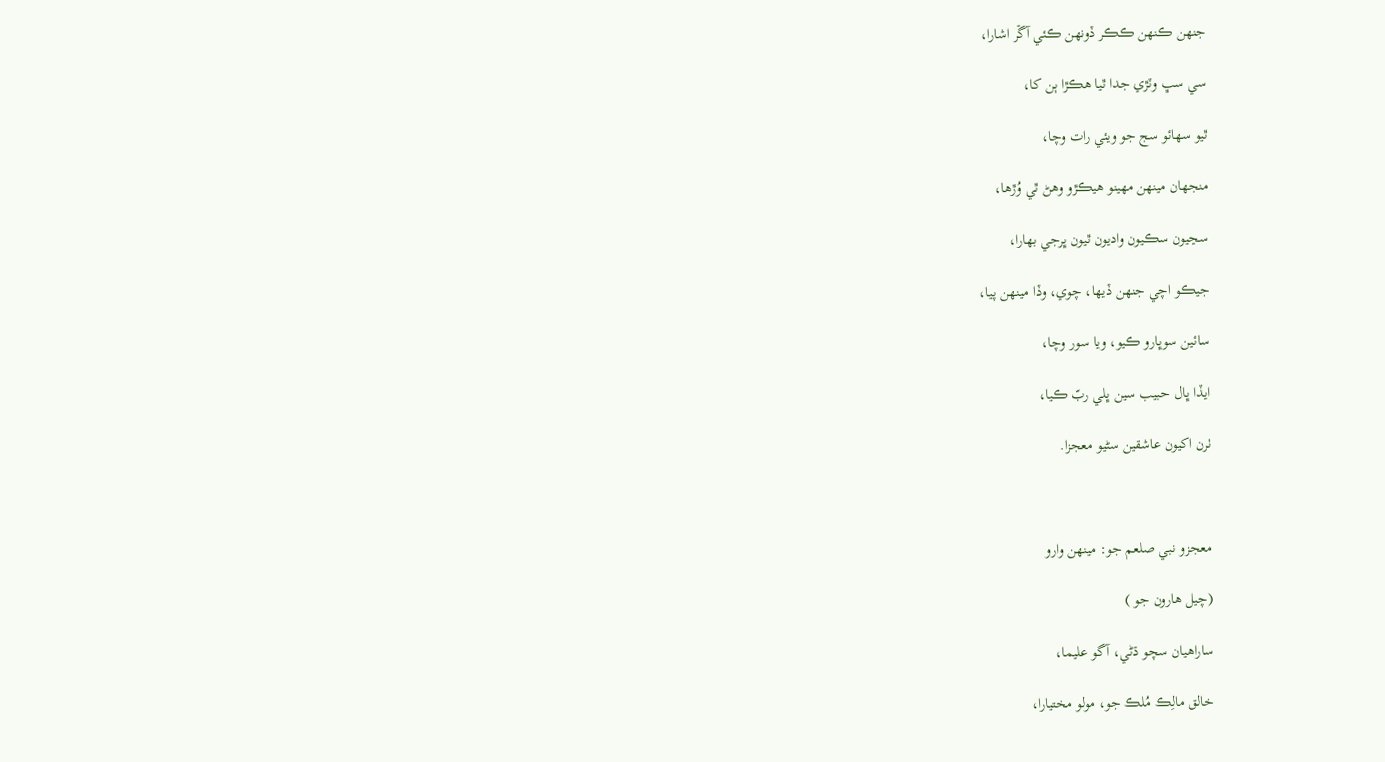جنهن ڪنهن ڪڪر ڏونهن ڪئي آڱر اشارا،

سي سڀ وٽڙي جدا ٿيا هڪڙا ٻن کا،

ٿيو سهائو سج جو ويئي رات وچا،

منجهان مينهن مهينو هيڪڙو وهڻ ٿي وُڙها،

سڃيون سڪيون واديون ٿيون ڀرجي بهارا،

جيڪو اچي جنهن ڏيها، چوي، وڏا مينهن پيا،

سائين سوڀارو ڪيو، ويا سور وچا،

ايڏا ڀال حبيب سين ڀلي ربّ ڪيا،

ٺرن اکيون عاشقين سڻيو معجزا.



معجزو نبي صلعم جو: مينهن وارو

(چيل هارون جو )

ساراهيان سچو ڌڻي، آگو عليما،

خالق مالِڪ مُلڪ جو، مولو مختيارا،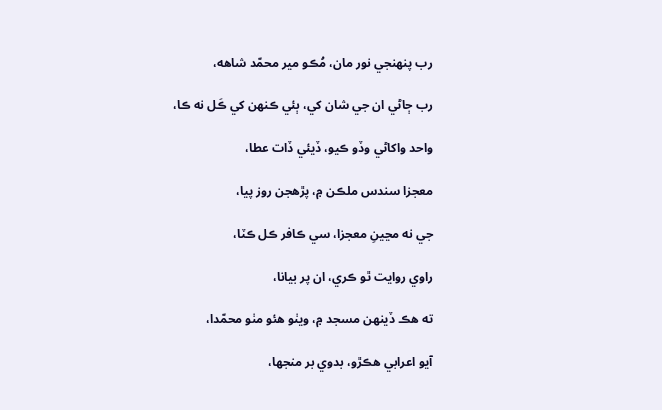رب پنهنجي نور مان، مُڪو مير محمّد شاهه،

رب ڄاڻي ان جي شان کي، ٻئي ڪنهن کي ڪَل نه ڪا،

واحد واکاڻي وڏو ڪيو، ڏيئي ڏات عطا،

معجزا سندس ملڪن ۾، پڙهجن روز پيا،

جي نه مڃينِ معجزا، سي ڪافر ڪل ڪٽا،

راوي روايت ٿو ڪري، ان پر بيانا،

ته هڪ ڏينهن مسجد ۾، ويٺو هئو مٺو محمّدا،

آيو اعرابي هڪڙو، بدوي بر منجها،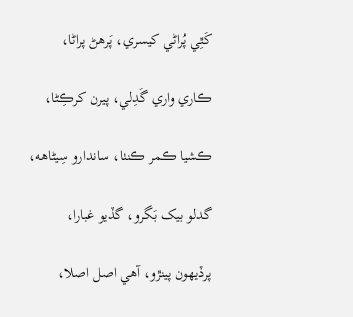کَٿِي پُراڻي کيسري، پَرهڻ پراڻا،

ڪاري واري گَدِلي، پيرن کرڪِڻا،

ڪشيا ڪمر ڪنٺا، ساندارو سِيڻاهه،

گدلو بيک بَگرو، گڏيو غبارا،

پرڏيهون پينڙو، آهي اصل اصلا،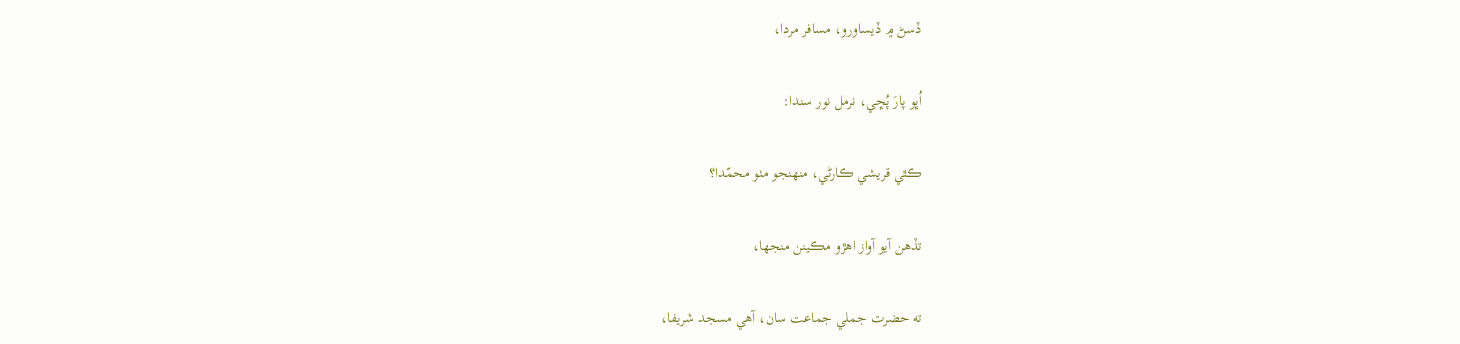ڏسڻ ۾ ڏيساورو، مسافر مردا،

اُڀو پارَ پُڇي، نرمل نور سندا:

ڪٿي قريشي ڪارڻي، منهنجو مٺو محمّدا؟

تڏهن آيو آواز اهڙو مڪينن منجها،

ته حضرت جملي جماعت سان، آهي مسجد شريفا،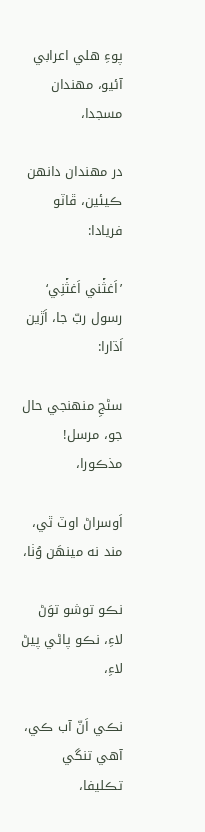پوءِ هلي اعرابي آئيو، مهندان مسجدا،

در مهندان دانهن ڪيئين، ڦاٽو فريادا:

’اَغثۡني اَغثۡنِي‘ رسول ربّ جا، اَڙين اَڌارا:

سڻجِ منهنجي حال جو، مرسل! مذڪورا،

اَوسراڻ اوٽ ٿي، مند نه مينهَن وُٺا،

نڪو توشو توَڻ لاءِ، نڪو پاڻي پيڻ لاءِ،

نڪي اَنّ آب ڪي، آهي تنگي تڪليفا،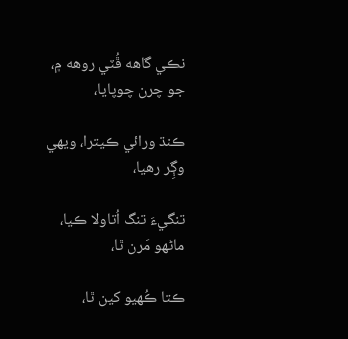نڪي گاهه ڦُٽي روهه ۾، جو چرن چوپايا،

ڪنڌ ورائي ڪيترا، ويهي وڳِر رهيا،

تنگيءَ تنگ اُتاولا ڪيا، ماڻهو مَرن ٿا،

ڪتا ڪُهيو کين ٿا،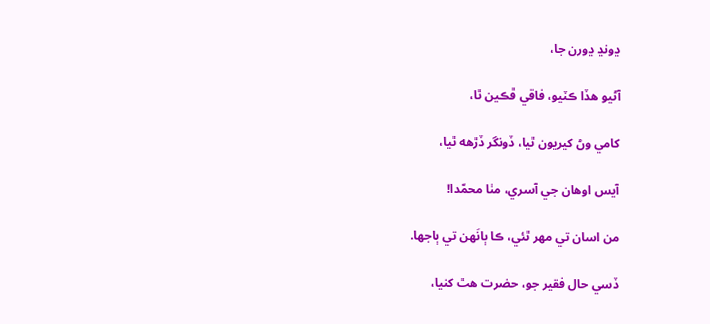ڍونڍ ڍورن جا،

آڻيو هڏا ڪٽيو، فاقي ڦڪين ٿا،

کامي وڻ کيريون ٿيا، ڏونگر ڏڙهه ٿيا،

آيس اوهان جي آسري، مٺا محمّدا!

من اسان تي مهر ٿئي، ڪا ٻانَهن تي ٻاجها.

ڏسي حال فقير جو، حضرت هٿ کنيا،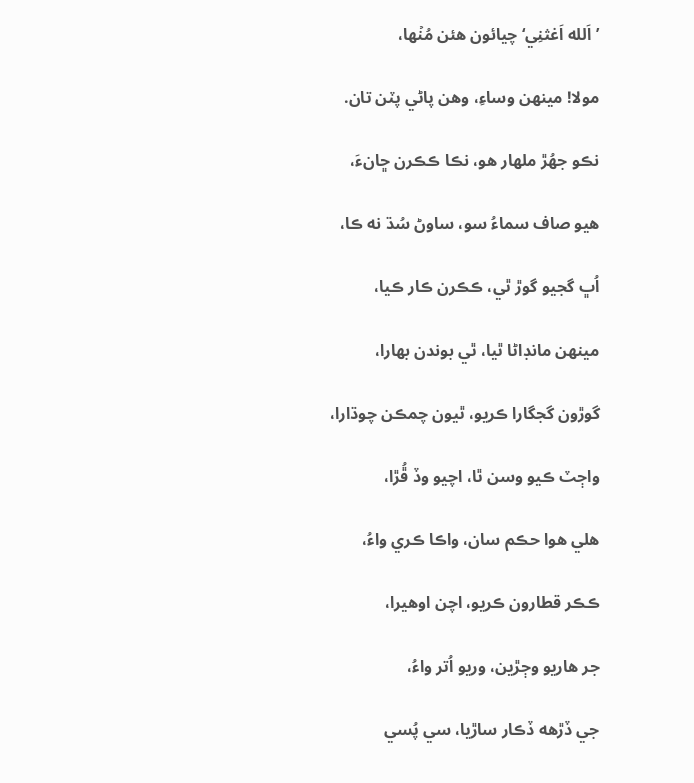’اَلله اَغثنِي‘ چيائون هئن مُنۡها،

مولا! مينهن وساءِ، وهن پاڻي پٽن تان.

نڪو جهُڙ ملهار هو، نڪا ڪڪرن ڇانءَ،

هيو صاف سماءُ سو، ساوڻ سُڌ نه ڪا،

اُڀ گجيو گوڙ ٿي، ڪڪرن ڪار ڪيا،

مينهن مانڊاڻا ٿيا، ٿي بوندن بهارا،

گوڙون گجگارا ڪريو، ٿيون چمڪن چوڌارا،

واڄٽ ڪيو وسن ٿا، اچيو وڏ ڦُڙا،

هلي هوا حڪم سان، واڪا ڪري واءُ،

ڪڪر قطارون ڪريو، اچن اوهيرا،

جر هاريو وڄڙين، وريو اُتر واءُ،

جي ڏڙهه ڏڪار ساڙيا، سي پُسي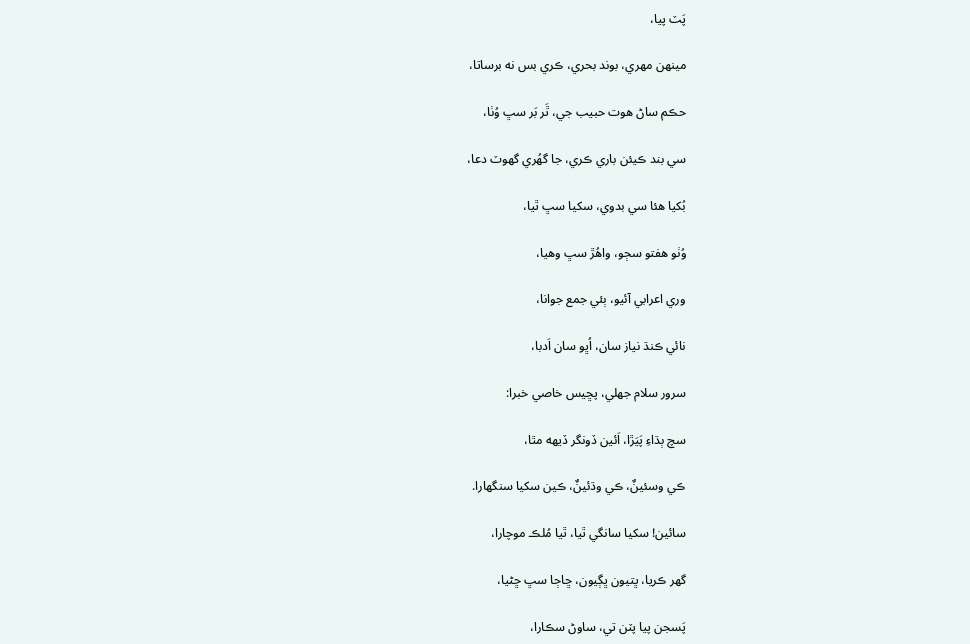پَٽ پيا،

مينهن مهري، بوند بحري، ڪري بس نه برساتا،

حڪم ساڻ هوت حبيب جي، ٿَر بَر سڀ وُٺا،

سي بند ڪيئن باري ڪري، جا گهُري گهوٽ دعا،

بُکيا هئا سي بدوي، سکيا سڀ ٿيا،

وُٺو هفتو سڄو، واهُڙ سڀ وهيا،

وري اعرابي آئيو، ٻئي جمع جوانا،

نائي ڪنڌ نياز سان، اُڀو سان اَدبا،

سرور سلام جهلي، پڇيس خاصي خبرا:

سچ ٻڌاءِ پَيَڙا، اَئين ڏونگر ڏيهه مٿا،

ڪي وسئينٌ، ڪي وڌئينٌ، ڪين سکيا سنگهارا.

سائين! سکيا سانگي ٿيا، ٿيا مُلڪ موچارا،

گهر ڪريا، ڀتيون ڀڳيون، ڇاڄا سڀ ڇڻيا،

پَسجن پيا پٽن تي، ساوڻ سڪارا،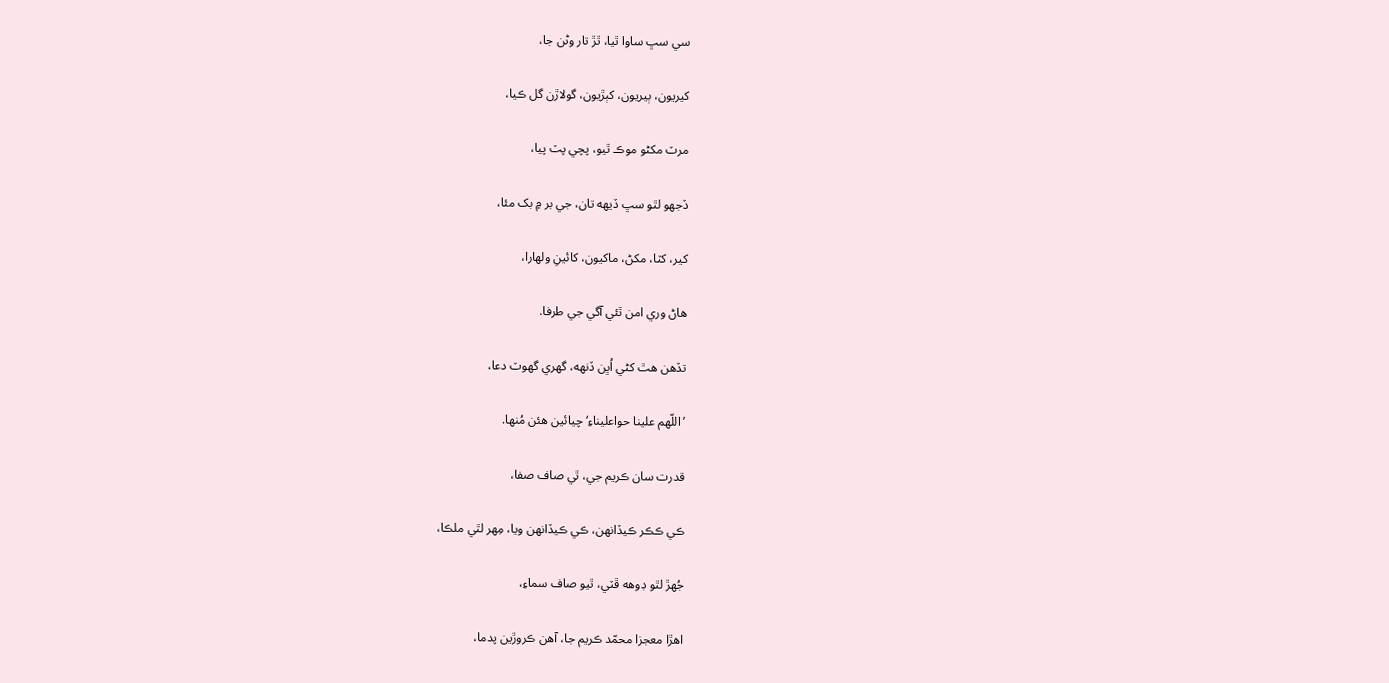سي سڀ ساوا ٿيا، ٿڙ تار وڻن جا،

کيريون، ٻيريون، کٻڙيون، گولاڙن گل ڪيا،

مرٽ مکڻو موڪ ٿيو، پچي پٽ پيا،

ڏجهو لٿو سڀ ڏيهه تان، جي بر ۾ بک مئا،

کير، کٽا، مکڻ، ماکيون، کائينِ ولهارا،

هاڻ وري امن ٿئي آگي جي طرفا.

تڏهن هٿ کڻي اُڀن ڏنهه، گهري گهوٽ دعا،

’اللّهم علينا حواعليناءِ‘ چيائين هئن مُنها.

قدرت سان ڪريم جي، ٿي صاف صفا،

ڪي ڪڪر ڪيڏانهن، ڪي ڪيڏانهن ويا، مِهر لٿي ملڪا،

جُهڙ لٿو ڊوهه ڦٽي، ٿيو صاف سماءِ،

اهڙا معجزا محمّد ڪريم جا، آهن ڪروڙين پدما،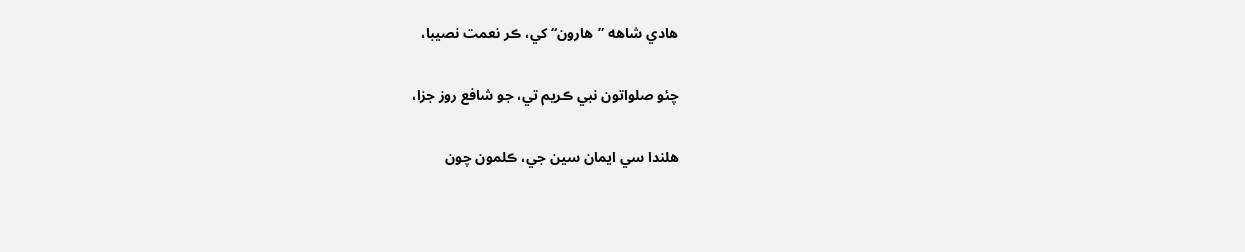هادي شاهه ”هارون“ کي، ڪر نعمت نصيبا،

چئو صلواتون نبي ڪريم تي، جو شافع روز جزا،

هلندا سي ايمان سين جي، ڪلمون چون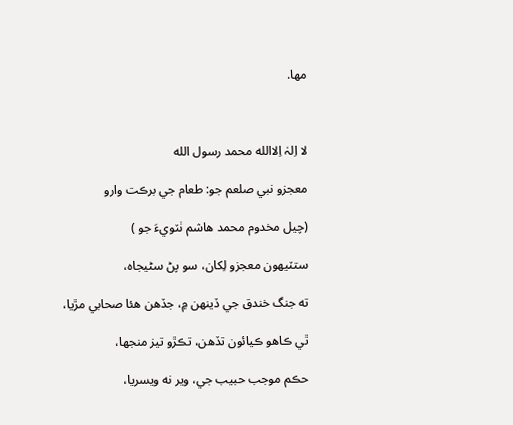مها.



لا اِلہٰ اِلاالله محمد رسول الله

معجزو نبي صلعم جو: طعام جي برڪت وارو

(چيل مخدوم محمد هاشم ٺٽويءَ جو )

ستٽيهون معجزو لِکان، سو پڻ سڻيجاه،

ته جنگ خندق جي ڏينهن ۾، جڏهن هئا صحابي مڙيا،

ٿي ڪاهو ڪيائون تڏهن، تڪڙو تيز منجها،

حڪم موجب حبيب جي، وير نه ويسريا،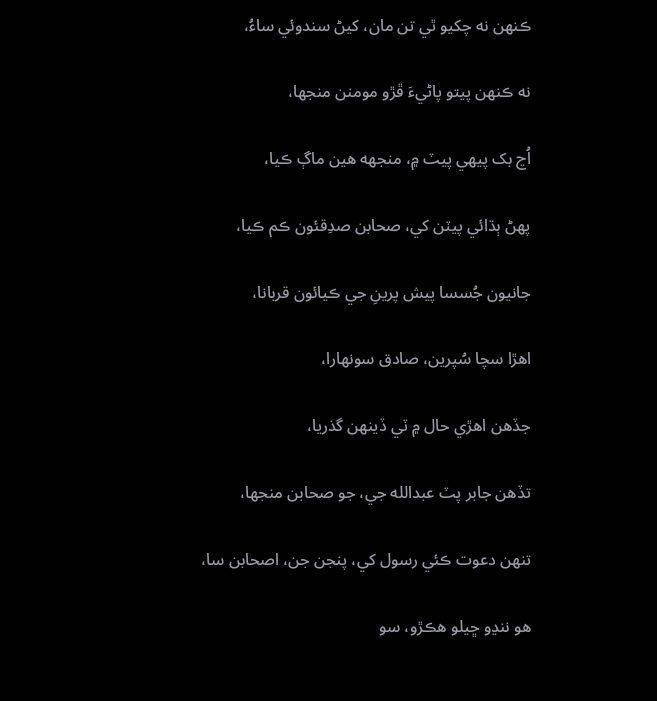ڪنهن نه چکيو ٿي تن مان، کيڻ سندوئي ساءُ،

نه ڪنهن پيتو پاڻيءَ ڦڙو مومنن منجها،

اُڃ بک پيهي پيٽ ۾، منجهه هين ماڳ ڪيا،

پهڻ ٻڌائي پيٽن کي، صحابن صدِقئون ڪم ڪيا،

جانيون جُسسا پيش پرينِ جي ڪيائون قربانا،

اهڙا سچا سُپرين، صادق سونهارا،

جڏهن اهڙي حال ۾ ٽي ڏينهن گذريا،

تڏهن جابر پٽ عبدالله جي، جو صحابن منجها،

تنهن دعوت ڪئي رسول کي، پنجن جن، اصحابن سا،

هو ننڍو ڇيلو هڪڙو، سو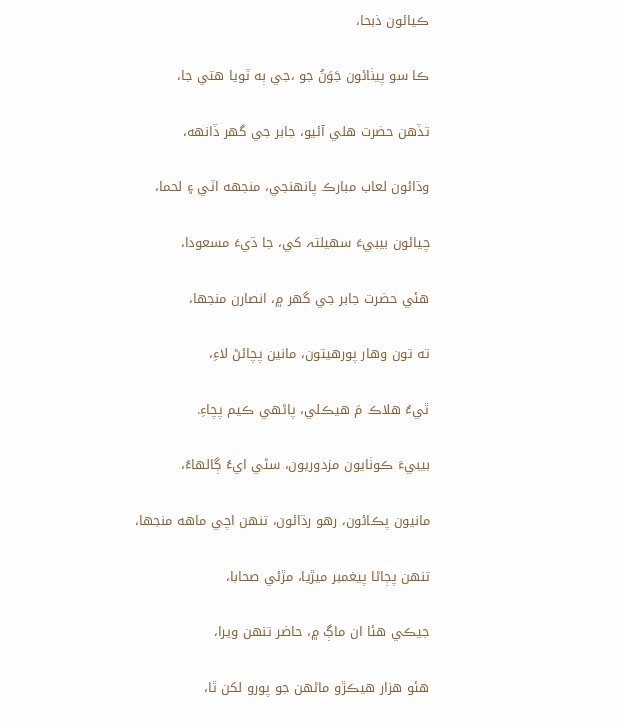ڪيائون ذبحا،

ڪا سو پيٺائون جَوَنُ جو ،جي ٻه ٽويا هتي جا،

تڏهن حضرت هلي آئيو، جابر جي گهر ڏانهه،

وڌائون لعاب مبارڪ پانهنجي، منجهه اٽي ۽ لحما،

چيائون بيبيءَ سهيلتہ کي، جا ڌيءَ مسعودا،

هئي حضرت جابر جي گهر ۾، انصارن منجها،

ته تون وهار پورهيتون، مانين پچائڻ لاءِ،

ٿيءُ هلاڪ مَ هيڪلي، پاڻهي ڪيم پچاءِ.

بيبيءَ ڪوٺايون مزدوريون، سڻي ايءُ ڳالهاءُ،

مانيون پڪائون، رهو رڌائون، تنهن اچي ماهه منجها،

تنهن پڄاڻا پيغمبر ميڙيا، مڙئي صحابا،

جيڪي هئا ان ماڳ ۾، حاضر تنهن ويرا،

هئو هزار هيڪڙو ماڻهن جو پورو لکن ٿا،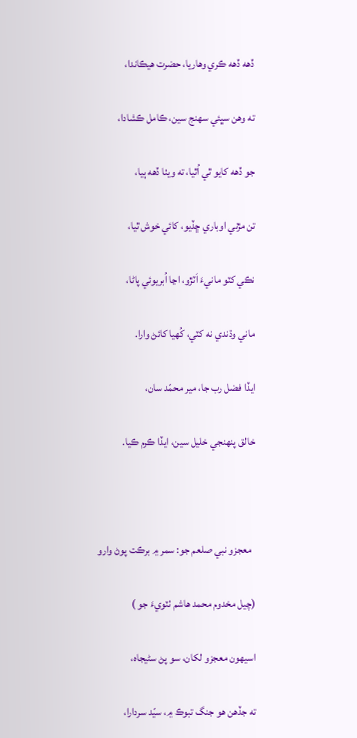ڏهه ڏهه ڪري وهاريا، حضرت هيڪاندا،

ته وهن سڀئي سهنج سين، ڪامل ڪشادا،

جو ڏهه کايو ٿي اُٿيا، ته ويٺا ڏهه ٻيا،

تن مڙني اوباري ڇڏيو، کائي خوش ٿيا،

نڪي کٽو مانيءَ اَٽڙو، اڃا اُبريوئي پاڻا،

ماني وڌندي نه کٽي، کُهيا کائڻ وارا.

ايڏا فضل رب جا، مير محمّد سان،

خالق پنهنجي خليل سين، ايڏا ڪرم ڪيا.



  معجزو نبي صلعم جو: سمر ۾ برڪت پوڻ وارو

(چيل مخدوم محمد هاشم ٺٽويءَ جو )

اسيهون معجزو لکان، سو پڻ سڻيجاه،

ته جڏهن هو جنگ تبوڪ ۾، سيّد سردارا،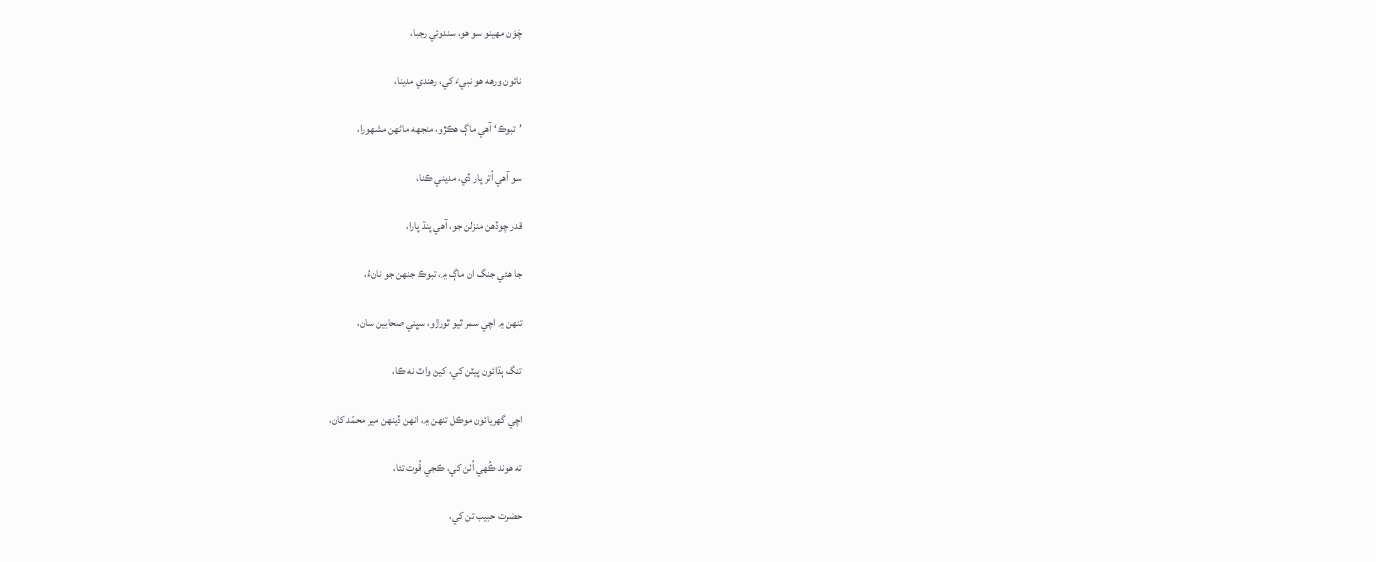چَوَن مهينو سو هو، سندوئي رجبا،

نائون ورهه هو نبيءَ کي، رهندي مدينا،

’تبوڪ‘ آهي ماڳ هڪڙو، منجهه ماڻهن مشهورا،

سو آهي اُتر پار ڏي، مديني ڪنا،

قدر چوڏهن منزلن جو، آهي پنڌ پارا،

جا هئي جنگ ان ماڳ ۾، تبوڪ جنهن جو نانءُ،

تنهن ۾ اچي سمر ٿيو ٿورڙو، سڀني صحابين سان،

تنگ ٻڌائون پيٽن کي، کيڻ واٽ نه ڪا،

اچي گهريائون موڪل تنهن ۾، انهن ڏينهن مير محمّد کان،

ته هوند ڪُهي اُٺن کي، ڪجي قُوت تئا،

حضرت حبيب تن کي،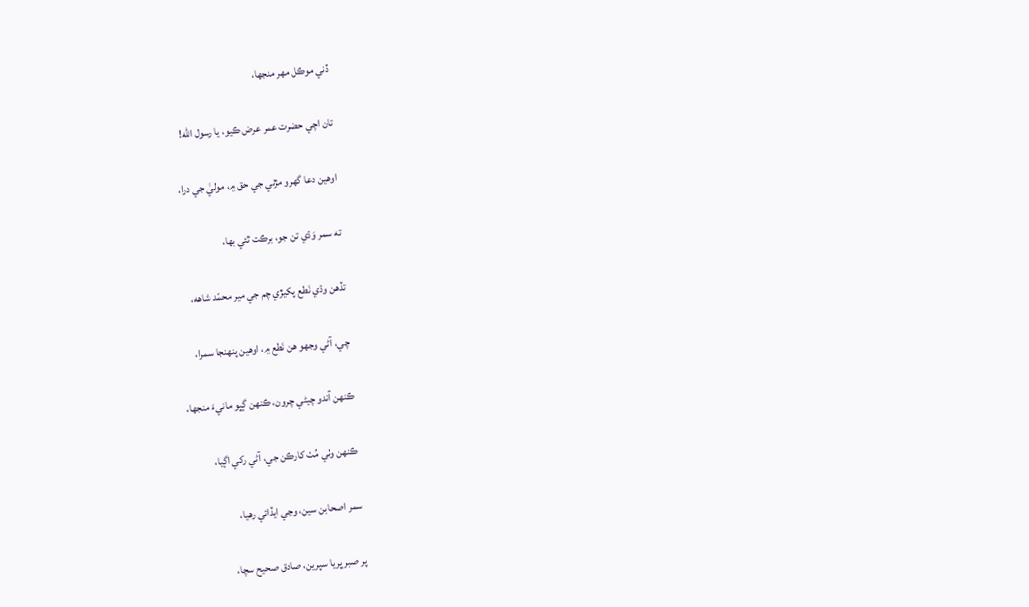ڏني موڪل مهر منجها،

تان اچي حضرت عمر عرض ڪيو، يا رسول الله!

اوهين دعا گهرو مڙني جي حق ۾، موليٰ جي درا،

ته سمر وَڌي تن جو، برڪت ٿئي بها،

تڏهن وڌي نَطع پکيڙي چم جي مير محمّد شاهه،

چي، آڻي وجهو هن نَطع ۾، اوهين پنهنجا سمرا،

ڪنهن آندو چيڻي چرون، ڪنهن ڳڀو مانيءَ منجها،

ڪنهن وٺي مُٺ کارڪن جي، آڻي رکي اڳيا،

سمر اصحابن سين، وڃي ايڏائي رهيا،

پر صبر ڀريا سپرين، صادق صحيح سچا،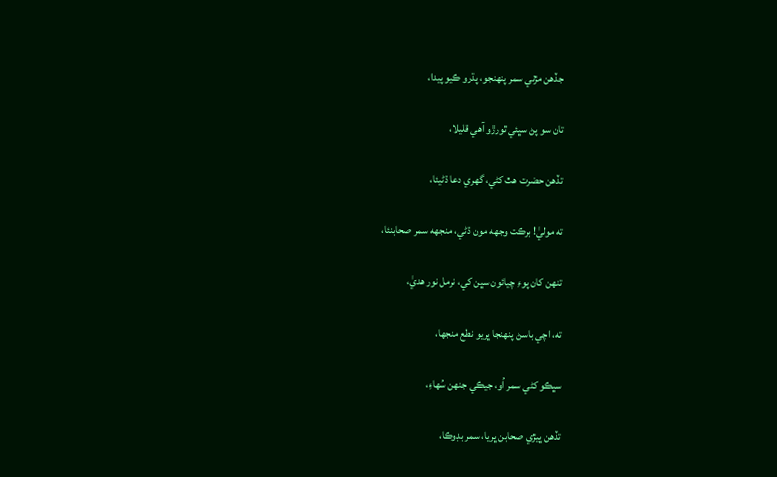جڏهن مڙني سمر پنهنجو، پڌرو ڪيو پيدا،

تان سو پڻ سڀئي ٿورڙو آهي قليلا،

تڏهن حضرت هٿ کڻي، گهري دعا ڌڻيئا،

ته موليٰ! برڪت وجهه مون ڌڻي، منجهه سمر صحابنئا،

تنهن کان پوءِ چيائون سڀن کي، نرمل نور هديٰ،

ته، اچي باسڻ پنهنجا ڀريو نطع منجها،

سڀڪو کڻي سمر اُو، جيڪي جنهن سُهاءِ،

تڏهن ڀيڙي صحابن ڀريا، سمر بڊوڪا،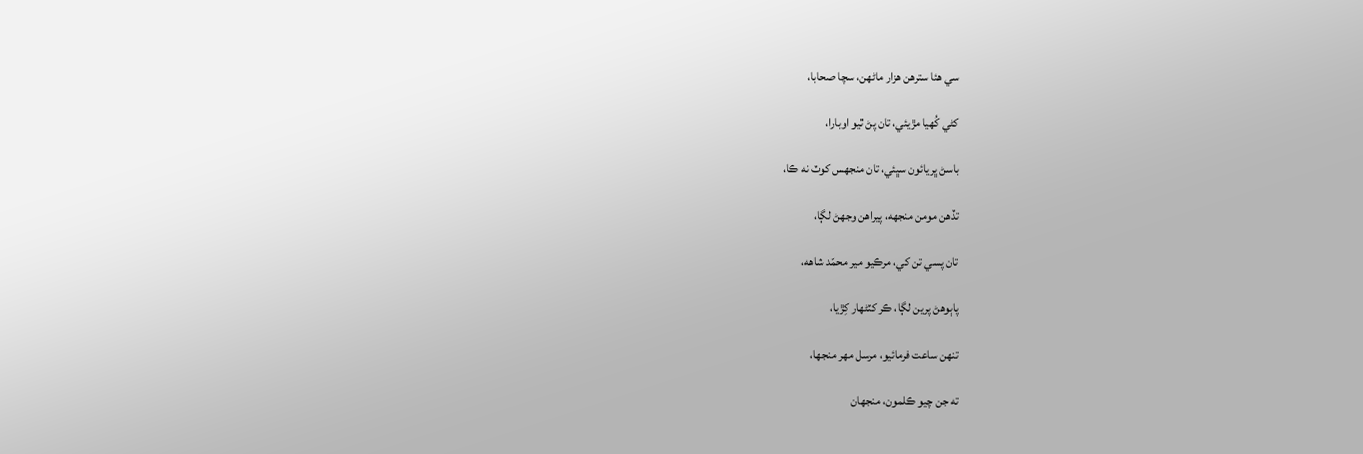سي هئا سترهن هزار ماڻهن، سچا صحابا،

کڻي کُهيا مڙيئي، تان پڻ ٿيو اوبارا،

باسڻ ڀريائون سڀئي، تان منجهس کوٽ نه ڪا،

تڏهن مومن منجهه، پيراهن وجهڻ لڳا،

تان پسي تن کي، مرڪيو مير محمّد شاهه،

پاٻوهڻ پرين لڳا، ڪر کٽڻهار کِڙيا،

تنهن ساعت فرمائيو، مرسل مهر منجها،

ته جن چيو ڪلمون، منجهان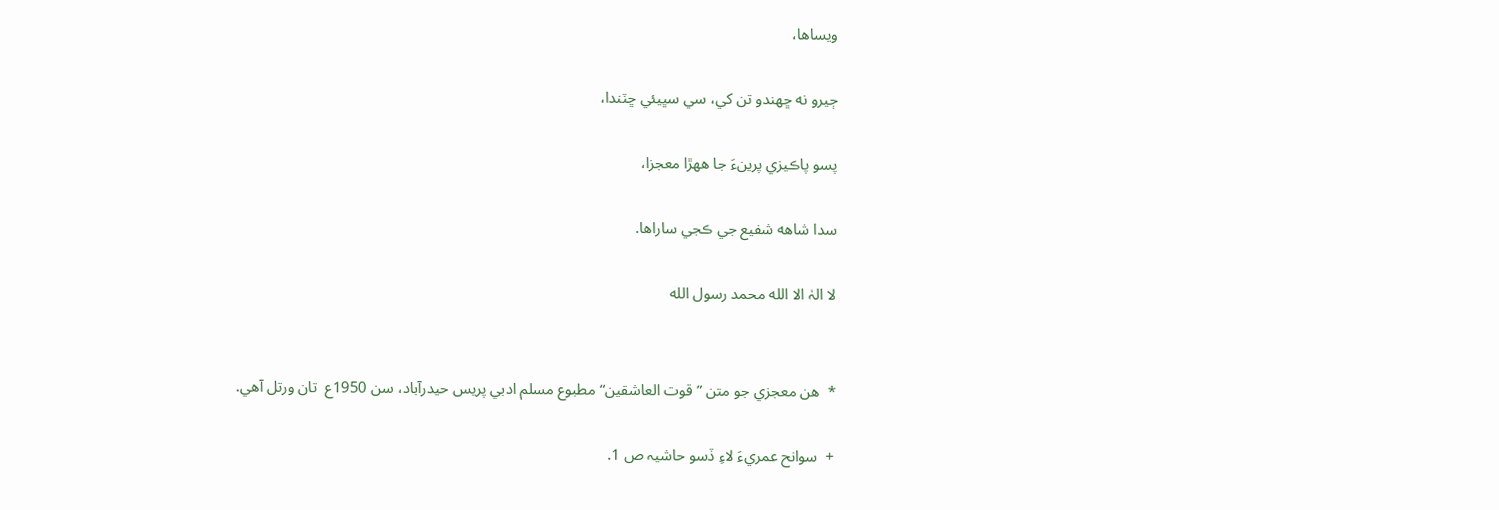ويساها،

ڄيرو نه ڇهندو تن کي، سي سڀيئي ڇٽندا،

پسو پاڪيزي پرينءَ جا ههڙا معجزا،

سدا شاهه شفيع جي ڪجي ساراها.

لا الہٰ الا الله محمد رسول الله


*  هن معجزي جو متن ”قوت العاشقين“ مطبوع مسلم ادبي پريس حيدرآباد، سن 1950ع  تان ورتل آهي.

+  سوانح عمريءَ لاءِ ڏسو حاشيہ ص 1.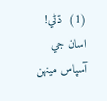(1)  ڌڻي! اسان جي آسپاس مينهن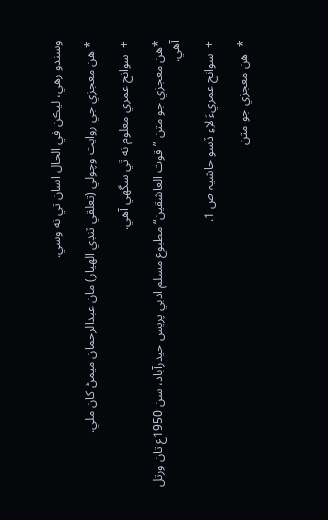وسندو رهي، ليڪن في الحال اسان تي نه وسي.

* هن معجزي جي روايت وچولي (تعلقي ٽنڊي الهيار) مان عبدالرحمان ميمڻ کان ملي.

+  سوانح عمري معلوم نه ٿي سگهي آهي.

*هن معجزي جو متن ”قوت العاشقين“ مطبوع مسلم ادبي پريس حيدرآباد، سن 1950ع تان ورتل آهي.

+  سوانح عمريءَ لاِءِ ڏسو حاشيہ ص 1.

*  هن معجزي جو متن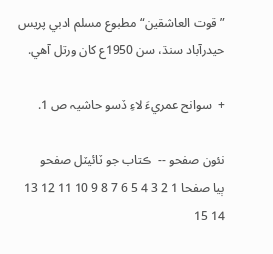”قوت العاشقين“ مطبوع مسلم ادبي پريس حيدرآباد سنڌ، سن 1950ع کان ورتل آهي.

+  سوانح عمريءَ لاءِ ڏسو حاشيہ ص 1.

نئون صفحو --  ڪتاب جو ٽائيٽل صفحو
ٻيا صفحا 1 2 3 4 5 6 7 8 9 10 11 12 13 14 15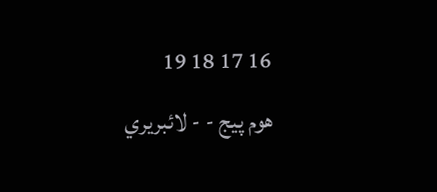16 17 18 19
هوم پيج - - لائبريري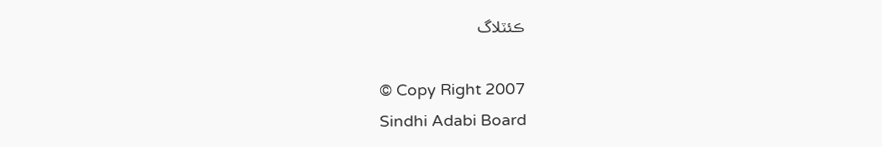ڪئٽلاگ

© Copy Right 2007
Sindhi Adabi Board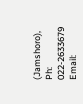(Jamshoro),
Ph: 022-2633679 Email: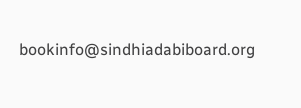bookinfo@sindhiadabiboard.org